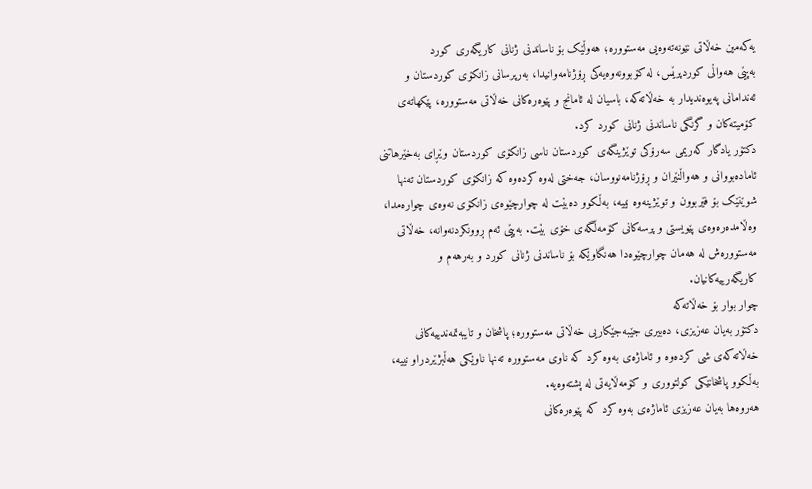یەکەمین خەڵاتی نێونەتەوەیی مەستوورە؛ هەوڵێک بۆ ناساندنی ژنانی کاریگەری کورد
بەپێی هەواڵی کوردپرێس، لە کۆبوونەوەیەکی ڕۆژنامەوانیدا، بەرپرسانی زانکۆی کوردستان و ئەندامانی پەیوەندیدار بە خەڵاتەکە، باسیان لە ئامانج و پێوەرەکانی خەڵاتی مەستوورە، پێکهاتەی کۆمیتەکان و گرنگی ناساندنی ژنانی کورد کرد.
دکتۆر یادگار کەریمی سەرۆکی توێژینگەی کوردستان ناسی زانکۆی کوردستان وێڕای بەخێرهاتنی ئامادەبووانی و هەواڵنێران و ڕۆژنامەنووسان، جەختی لەوە کردەوە کە زانکۆی کوردستان تەنها شوێنێک بۆ فێربوون و توێژینەوە نییە، بەڵکوو دەبێت لە چوارچێوەی زانکۆی نەوەی چوارەمدا، وەڵامدەرەوەی پێویستی و پرسەکانی کۆمەڵگەی خۆی بێت. بەپێی ئەم ڕوونکردنەوانە، خەڵاتی مەستوورەش لە هەمان چوارچێوەدا هەنگاوێکە بۆ ناساندنی ژنانی کورد و بەرهەم و کاریگەرییەکانیان.
چوار بوار بۆ خەڵاتەکە
دکتۆر بەیان عەزیزی، دەبیری جێبەجێکاریی خەڵاتی مەستوورە؛ پاشخان و تایبەتمەندییەکانی خەڵاتەکەی شی کردەوە و ئاماژەی بەوە کرد کە ناوی مەستوورە تەنها ناوێکی هەڵبژێردراو نییە، بەڵکوو پاشخانێکی کولتووری و کۆمەڵایەتی لە پشتەوەیە.
هەروەها بەیان عەزیزی ئاماژەی بەوە کرد کە پێوەرەکانی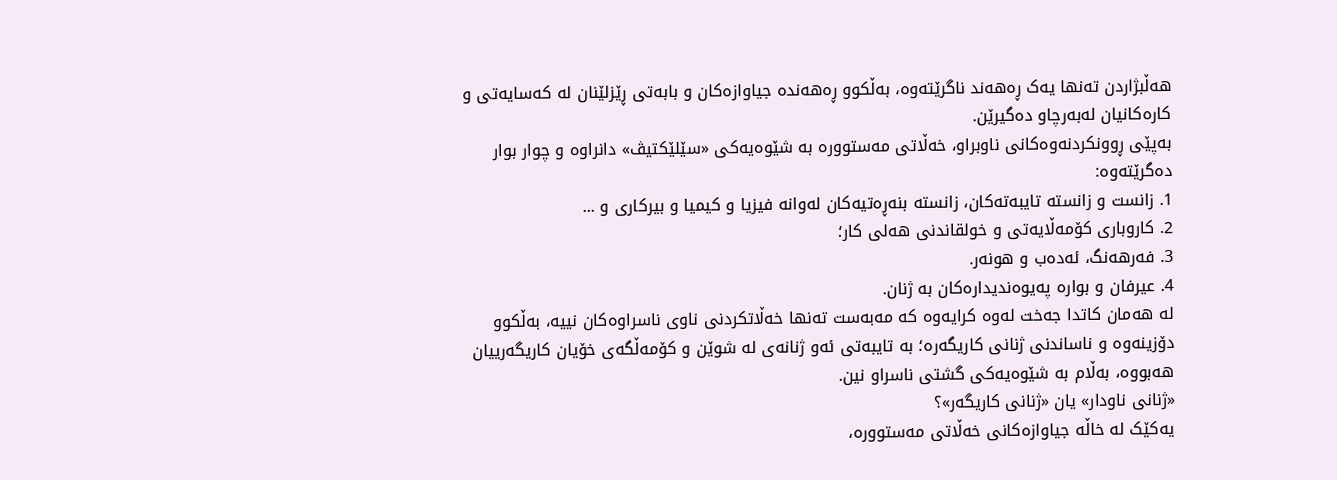هەڵبژاردن تەنها یەک ڕەهەند ناگرێتەوە، بەڵکوو ڕەهەندە جیاوازەکان و بابەتی ڕێزلێنان لە کەسایەتی و کارەکانیان لەبەرچاو دەگیرێن.
بەپێی ڕوونکردنەوەکانی ناوبراو، خەڵاتی مەستوورە بە شێوەیەکی «سێلێکتیڤ» دانراوە و چوار بوار دەگرێتەوە:
1. زانست و زانستە تایبەتەکان، زانستە بنەڕەتیەکان لەوانە فیزیا و کیمیا و بیرکاری و ...
2. کاروباری کۆمەڵایەتی و خولقاندنی هەلی کار؛
3. فەرهەنگ، ئەدەب و هونەر.
4. عیرفان و بوارە پەیوەندیدارەکان بە ژنان.
لە هەمان کاتدا جەخت لەوە کرایەوە کە مەبەست تەنها خەڵاتکردنی ناوی ناسراوەکان نییە، بەڵکوو دۆزینەوە و ناساندنی ژنانی کاریگەرە؛ بە تایبەتی ئەو ژنانەی لە شوێن و کۆمەڵگەی خۆیان کاریگەرییان هەبووە، بەڵام بە شێوەیەکی گشتی ناسراو نین.
«ژنانی ناودار» یان «ژنانی کاریگەر»؟
یەکێک لە خاڵە جیاوازەکانی خەڵاتی مەستوورە،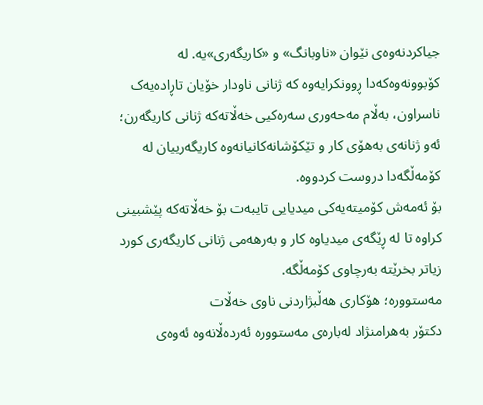جیاکردنەوەی نێوان «ناوبانگ» و «کاریگەری»یە. لە کۆبوونەوەکەدا ڕوونکرایەوە کە ژنانى ناودار خۆیان تاڕادەیەک ناسراون، بەڵام مەحەوری سەرەکیی خەڵاتەکە ژنانی کاریگەرن؛ ئەو ژنانەی بەهۆی کار و تێکۆشانەکانیانەوە کاریگەرییان لە کۆمەڵگەدا دروست کردووە.
بۆ ئەمەش کۆمیتەیەکی میدیایی تایبەت بۆ خەڵاتەکە پێشبینی کراوە تا لە ڕێگەی میدیاوە کار و بەرهەمی ژنانی کاریگەری کورد زیاتر بخرێتە بەرچاوی کۆمەڵگە.
مەستوورە؛ هۆکاری هەڵبژاردنی ناوی خەڵات
دکتۆر بەهرامنژاد لەبارەی مەستوورە ئەردەڵانەوە ئەوەی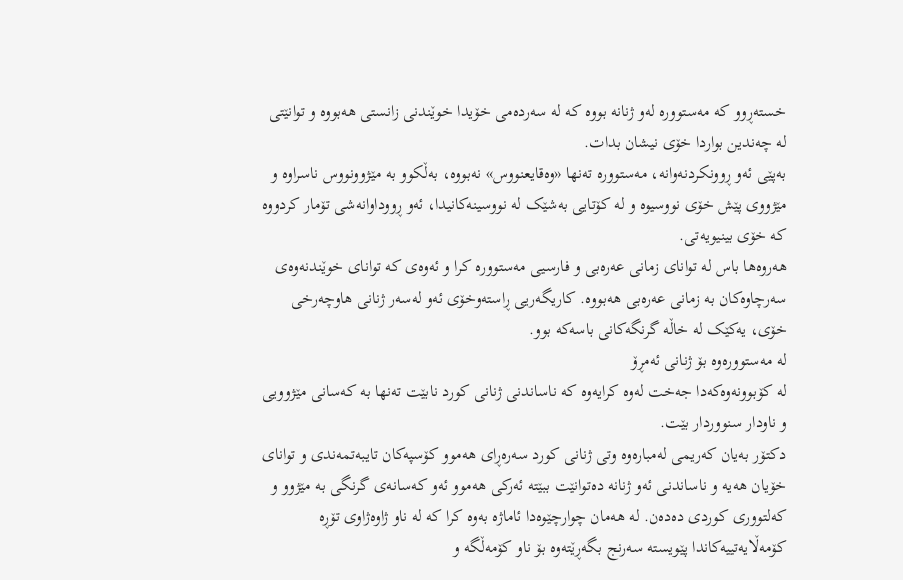خستەڕوو کە مەستوورە لەو ژنانە بووە کە لە سەردەمی خۆیدا خوێندنی زانستی هەبووە و توانێتی لە چەندین بواردا خۆی نیشان بدات.
بەپێی ئەو ڕوونکردنەوانە، مەستوورە تەنها «وەقایعنووس» نەبووە، بەڵکوو بە مێژوونووس ناسراوە و مێژووی پێش خۆی نووسیوە و لە کۆتایی بەشێک لە نووسینەکانیدا، ئەو ڕووداوانەشی تۆمار کردووە کە خۆی بینیویەتی.
هەروەها باس لە توانای زمانی عەرەبی و فارسیی مەستوورە کرا و ئەوەی کە توانای خوێندنەوەی سەرچاوەکان بە زمانی عەرەبی هەبووە. کاریگەریی ڕاستەوخۆی ئەو لەسەر ژنانی هاوچەرخی خۆی، یەکێک لە خاڵە گرنگەکانی باسەکە بوو.
لە مەستوورەوە بۆ ژنانی ئەمڕۆ
لە کۆبوونەوەکەدا جەخت لەوە کرایەوە کە ناساندنی ژنانی کورد نابێت تەنها بە کەسانی مێژوویی و ناودار سنووردار بێت.
دکتۆر بەیان کەریمی لەمبارەوە وتی ژنانی کورد سەرەڕای هەموو کۆسپەکان تایبەتمەندی و توانای خۆیان هەیە و ناساندنی ئەو ژنانە دەتوانێت ببێتە ئەرکی هەموو ئەو کەسانەی گرنگی بە مێژوو و کەلتووری کوردی دەدەن. لە هەمان چوارچێوەدا ئاماژە بەوە کرا کە لە ناو ژاوەژاوی تۆڕە کۆمەڵایەتییەکاندا پێویستە سەرنج بگەڕێتەوە بۆ ناو کۆمەڵگە و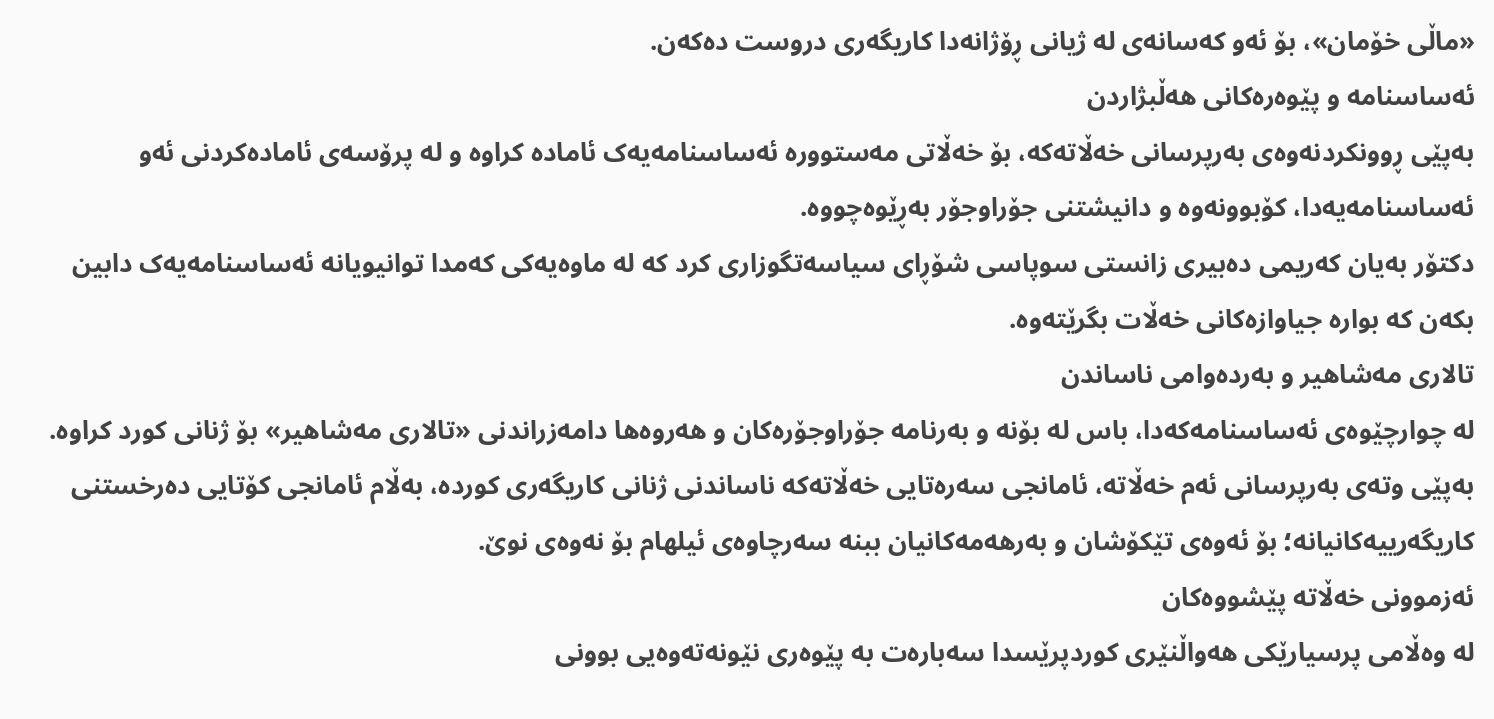«ماڵی خۆمان»، بۆ ئەو کەسانەی لە ژیانی ڕۆژانەدا کاریگەری دروست دەکەن.
ئەساسنامە و پێوەرەکانی هەڵبژاردن
بەپێی ڕوونکردنەوەی بەرپرسانی خەڵاتەکە، بۆ خەڵاتی مەستوورە ئەساسنامەیەک ئامادە کراوە و لە پرۆسەی ئامادەکردنی ئەو ئەساسنامەیەدا، کۆبوونەوە و دانیشتنی جۆراوجۆر بەڕێوەچووە.
دکتۆر بەیان کەریمی دەبیری زانستی سوپاسی شۆڕای سیاسەتگوزاری کرد کە لە ماوەیەکی کەمدا توانیویانە ئەساسنامەیەک دابین بکەن کە بوارە جیاوازەکانی خەڵات بگرێتەوە.
تالاری مەشاهیر و بەردەوامی ناساندن
لە چوارچێوەی ئەساسنامەکەدا، باس لە بۆنە و بەرنامە جۆراوجۆرەکان و هەروەها دامەزراندنی «تالاری مەشاهیر» بۆ ژنانی کورد کراوە.
بەپێی وتەی بەرپرسانی ئەم خەڵاتە، ئامانجی سەرەتایی خەڵاتەکە ناساندنی ژنانی کاریگەری کوردە، بەڵام ئامانجی کۆتایی دەرخستنی کاریگەرییەکانیانە؛ بۆ ئەوەی تێکۆشان و بەرهەمەکانیان ببنە سەرچاوەی ئیلهام بۆ نەوەی نوێ.
ئەزموونی خەڵاتە پێشووەکان
لە وەڵامی پرسیارێکی هەواڵنێری کوردپرێسدا سەبارەت بە پێوەری نێونەتەوەیی بوونی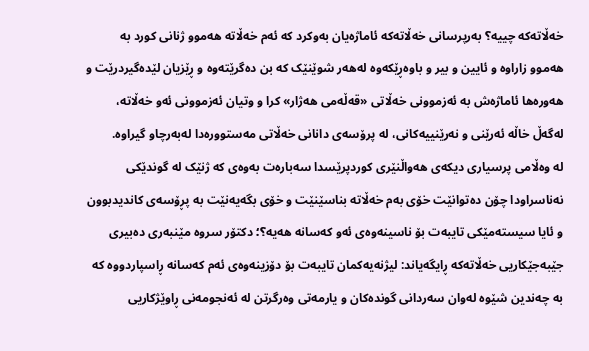خەڵاتەکە چییە؟ بەرپرسانی خەڵاتەکە ئاماژەیان بەوکرد کە ئەم خەڵاتە هەموو ژنانی کورد بە هەموو زاراوە و ئایین و بیر و باوەڕێکەوە لەهەر شوێنێک کە بن دەگرێتەوە و ڕێزیان لێدەگیردرێت و هەورەها ئاماژەش بە ئەزموونی خەڵاتی «قەڵەمی هەژار» کرا و وتیان ئەزموونی ئەو خەڵاتە، لەگەڵ خاڵە ئەرێنی و نەرێنییەکانی، لە پرۆسەی دانانی خەڵاتی مەستوورەدا لەبەرچاو گیراوە.
لە وەڵامی پرسیاری دیکەی هەواڵنێری کوردپرێسدا سەبارەت بەوەی کە ژنێک لە گوندێکی نەناسراودا چۆن دەتوانێت خۆی بەم خەڵاتە بناسێنێت و خۆی بگەیەنێت بە پڕۆسەی کاندیدبوون و ئایا سیستەمێکی تایبەت بۆ ناسینەوەی ئەو کەسانە هەیە؟؛ دکتۆر سروە مێنبەری دەبیری جێبەجێکاریی خەڵاتەکە ڕایگەیاند: لیژنەیەکمان تایبەت بۆ دۆزینەوەی ئەم کەسانە ڕاسپاردووە کە بە چەندین شێوە لەوان سەردانی گوندەکان و یارمەتی وەرگرتن لە ئەنجومەنی ڕاوێژکاریی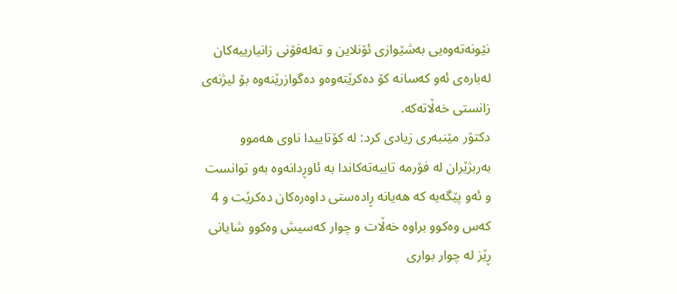نێونەتەوەیی بەشێوازی ئۆنلاین و تەلەفۆنی زانیارییەکان لەبارەی ئەو کەسانە کۆ دەکرێتەوەو دەگوازرێنەوە بۆ لیژنەی زانستی خەڵاتەکە.
دکتۆر مێنبەری زیادی کرد: لە کۆتاییدا ناوی هەموو بەربژێران لە فۆرمە تایبەتەکاندا بە ئاوڕدانەوە بەو توانست و ئەو پێگەیە کە هەیانە ڕادەستی داوەرەکان دەکرێت و 4 کەس وەکوو براوە خەڵات و چوار کەسیش وەکوو شایانی ڕێز لە چوار بواری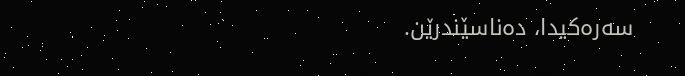سەرەکیدا، دەناسێندرێن.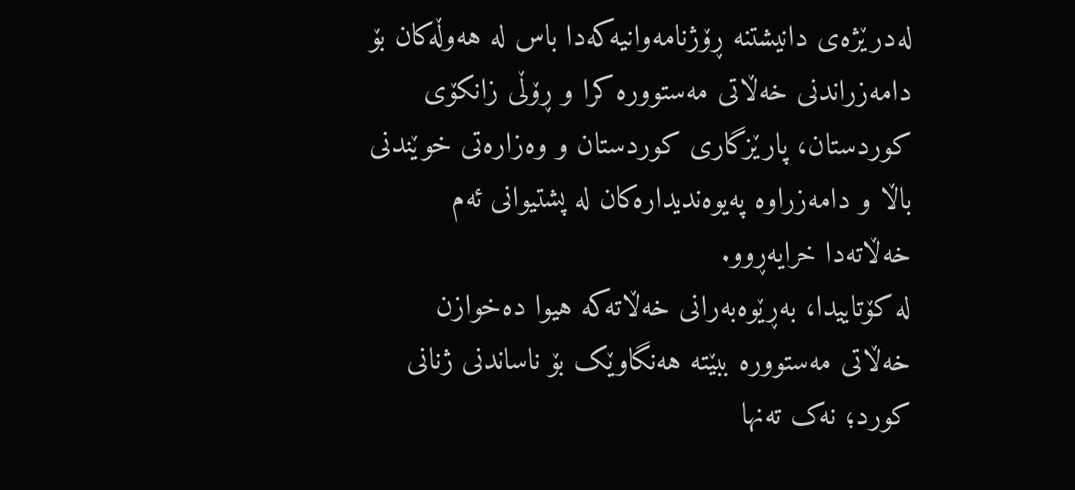لەدرێژەی دانیشتنە ڕۆژنامەوانیەکەدا باس لە هەوڵەکان بۆ دامەزراندنی خەڵاتی مەستوورە کرا و ڕۆڵی زانکۆی کوردستان، پارێزگاری کوردستان و وەزارەتی خوێندنی باڵا و دامەزراوە پەیوەندیدارەکان لە پشتیوانی ئەم خەڵاتەدا خرایەڕوو.
لە کۆتاییدا، بەڕێوەبەرانی خەڵاتەکە هیوا دەخوازن خەڵاتی مەستوورە ببێتە هەنگاوێک بۆ ناساندنی ژنانی کورد؛ نەک تەنها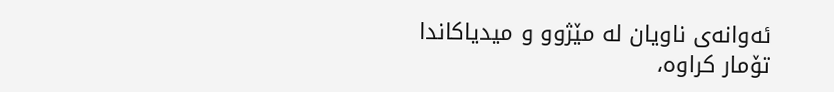ئەوانەی ناویان لە مێژوو و میدیاکاندا تۆمار کراوە،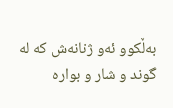بەڵکوو ئەو ژنانەش کە لە گوند و شار و بوارە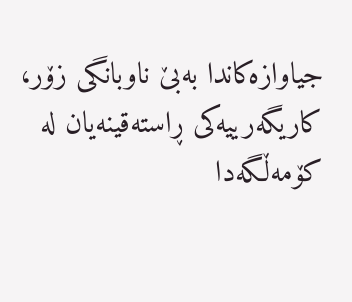جیاوازەکاندا بەبێ ناوبانگی زۆر، کاریگەرییەکی ڕاستەقینەیان لە کۆمەڵگەدا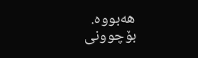هەبووە.
بۆچوونی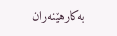بەکارهێنەران